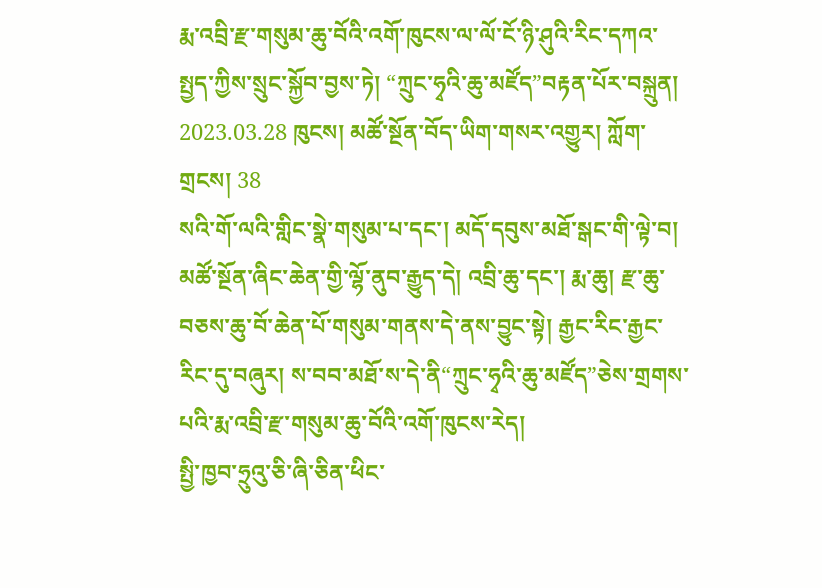རྨ་འབྲི་རྫ་གསུམ་ཆུ་བོའི་འགོ་ཁུངས་ལ་ལོ་ངོ་ཉི་ཤུའི་རིང་དཀའ་སྤྱད་ཀྱིས་སྲུང་སྐྱོབ་བྱས་ཏེ། “ཀྲུང་ཧྭའི་ཆུ་མཛོད”བརྟན་པོར་བསྐྲུན།
2023.03.28 ཁུངས། མཚོ་སྔོན་བོད་ཡིག་གསར་འགྱུར། ཀློག་གྲངས། 38
སའི་གོ་ལའི་གླིང་སྣེ་གསུམ་པ་དང་། མདོ་དབུས་མཐོ་སྒང་གི་ལྟེ་བ། མཚོ་སྔོན་ཞིང་ཆེན་གྱི་ལྷོ་ནུབ་རྒྱུད་དེ། འབྲི་ཆུ་དང་། རྨ་ཆུ། རྫ་ཆུ་བཅས་ཆུ་བོ་ཆེན་པོ་གསུམ་གནས་དེ་ནས་བྱུང་སྟེ། རྒྱང་རིང་རྒྱང་རིང་དུ་བཞུར། ས་བབ་མཐོ་ས་དེ་ནི“ཀྲུང་ཧྭའི་ཆུ་མཛོད”ཅེས་གྲགས་པའི་རྨ་འབྲི་རྫ་གསུམ་ཆུ་བོའི་འགོ་ཁུངས་རེད།
སྤྱི་ཁྱབ་ཧྲུའུ་ཅི་ཞི་ཅིན་ཕིང་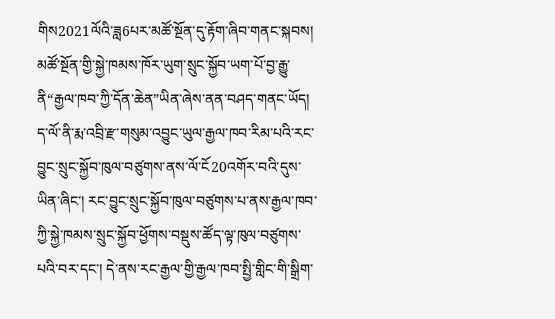གིས2021ལོའི་ཟླ6པར་མཚོ་སྔོན་དུ་རྟོག་ཞིབ་གནང་སྐབས། མཚོ་སྔོན་གྱི་སྐྱེ་ཁམས་ཁོར་ཡུག་སྲུང་སྐྱོབ་ཡག་པོ་བྱ་རྒྱུ་ནི“རྒྱལ་ཁབ་ཀྱི་དོན་ཆེན”ཡིན་ཞེས་ནན་བཤད་གནང་ཡོད།
ད་ལོ་ནི་རྨ་འབྲི་རྫ་གསུམ་འབྱུང་ཡུལ་རྒྱལ་ཁབ་རིམ་པའི་རང་བྱུང་སྲུང་སྐྱོབ་ཁུལ་བཙུགས་ནས་ལོ་ངོ20འགོར་བའི་དུས་ཡིན་ཞིང་། རང་བྱུང་སྲུང་སྐྱོབ་ཁུལ་བཙུགས་པ་ནས་རྒྱལ་ཁབ་ཀྱི་སྐྱེ་ཁམས་སྲུང་སྐྱོབ་ཕྱོགས་བསྡུས་ཚོད་ལྟ་ཁུལ་བཙུགས་པའི་བར་དང་། དེ་ནས་རང་རྒྱལ་གྱི་རྒྱལ་ཁབ་སྤྱི་གླིང་གི་སྒྲིག་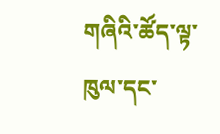གཞིའི་ཚོད་ལྟ་ཁུལ་དང་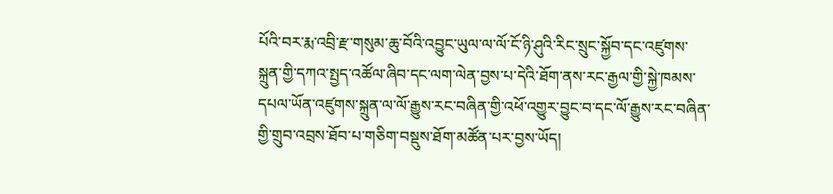པོའི་བར་རྨ་འབྲི་རྫ་གསུམ་ཆུ་བོའི་འབྱུང་ཡུལ་ལ་ལོ་ངོ་ཉི་ཤུའི་རིང་སྲུང་སྐྱོབ་དང་འཛུགས་སྐྲུན་གྱི་དཀའ་སྤྱད་འཚོལ་ཞིབ་དང་ལག་ལེན་བྱས་པ་དེའི་ཐོག་ནས་རང་རྒྱལ་གྱི་སྐྱེ་ཁམས་དཔལ་ཡོན་འཛུགས་སྐྲུན་ལ་ལོ་རྒྱུས་རང་བཞིན་གྱི་འཕོ་འགྱུར་བྱུང་བ་དང་ལོ་རྒྱུས་རང་བཞིན་གྱི་གྲུབ་འབྲས་ཐོབ་པ་གཅིག་བསྡུས་ཐོག་མཚོན་པར་བྱས་ཡོད།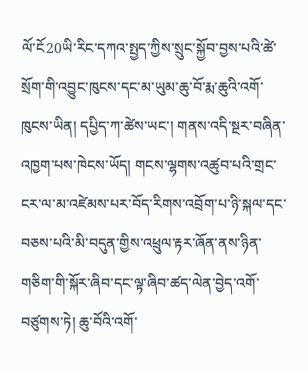ལོ་ངོ20ཡི་རིང་དཀའ་སྤྱད་ཀྱིས་སྲུང་སྐྱོབ་བྱས་པའི་ཚེ་སྲོག་གི་འབྱུང་ཁུངས་དང་མ་ཡུམ་ཆུ་བོ་རྨ་ཆུའི་འགོ་ཁུངས་ཡིན། དཔྱིད་ཀ་ཚེས་ཡང་། གནས་འདི་སྔར་བཞིན་འཁྱག་པས་ཁེངས་ཡོད། གངས་ལྷགས་འཚུབ་པའི་གྲང་ངར་ལ་མ་འཛེམས་པར་བོད་རིགས་འབྲོག་པ་ཉི་སྐལ་དང་བཅས་པའི་མི་བདུན་གྱིས་འཕྲུལ་རྟར་ཞོན་ནས་ཉིན་གཅིག་གི་སྐོར་ཞིབ་དང་ལྟ་ཞིབ་ཚད་ལེན་བྱེད་འགོ་བཙུགས་ཏེ། ཆུ་བོའི་འགོ་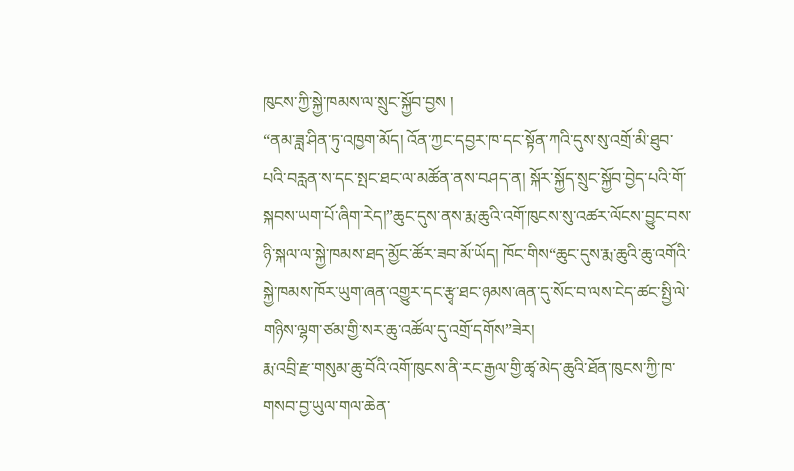ཁུངས་ཀྱི་སྐྱེ་ཁམས་ལ་སྲུང་སྐྱོབ་བྱས །
“ནམ་ཟླ་ཤིན་ཏུ་འཁྱག་མོད། འོན་ཀྱང་དབྱར་ཁ་དང་སྟོན་ཀའི་དུས་སུ་འགྲོ་མི་ཐུབ་པའི་བརླན་ས་དང་སྤང་ཐང་ལ་མཚོན་ནས་བཤད་ན། སྐོར་སྐྱོད་སྲུང་སྐྱོབ་བྱེད་པའི་གོ་སྐབས་ཡག་པོ་ཞིག་རེད།”ཆུང་དུས་ནས་རྨ་ཆུའི་འགོ་ཁུངས་སུ་འཚར་ལོངས་བྱུང་བས་ཉི་སྐལ་ལ་སྐྱེ་ཁམས་ཐད་མྱོང་ཚོར་ཟབ་མོ་ཡོད། ཁོང་གིས“ཆུང་དུས་རྨ་ཆུའི་ཆུ་འགོའི་སྐྱེ་ཁམས་ཁོར་ཡུག་ཞན་འགྱུར་དང་རྩྭ་ཐང་ཉམས་ཞན་དུ་སོང་བ་ལས་ངེད་ཚང་སྤྱི་ལེ་གཉིས་ལྷག་ཙམ་གྱི་སར་ཆུ་འཚོལ་དུ་འགྲོ་དགོས”ཟེར།
རྨ་འབྲི་རྫ་གསུམ་ཆུ་བོའི་འགོ་ཁུངས་ནི་རང་རྒྱལ་གྱི་ཚྭ་མེད་ཆུའི་ཐོན་ཁུངས་ཀྱི་ཁ་གསབ་བྱ་ཡུལ་གལ་ཆེན་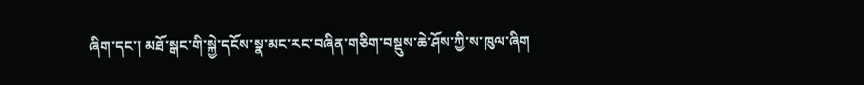ཞིག་དང་། མཐོ་སྒང་གི་སྐྱེ་དངོས་སྣ་མང་རང་བཞིན་གཅིག་བསྡུས་ཆེ་ཤོས་ཀྱི་ས་ཁུལ་ཞིག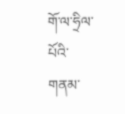གོ་ལ་ཧྲིལ་པོའི་གནམ་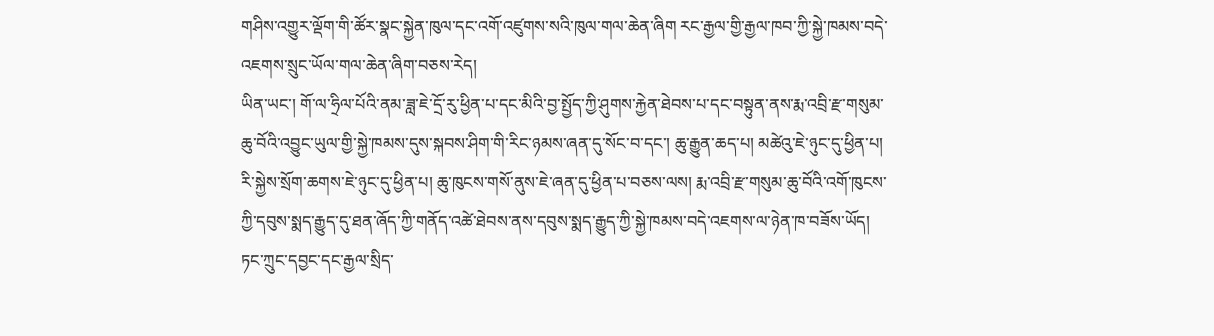གཤིས་འགྱུར་ལྡོག་གི་ཚོར་སྣང་སྐྱེན་ཁུལ་དང་འགོ་འཛུགས་སའི་ཁུལ་གལ་ཆེན་ཞིག རང་རྒྱལ་གྱི་རྒྱལ་ཁབ་ཀྱི་སྐྱེ་ཁམས་བདེ་འཇགས་སྲུང་ཡོལ་གལ་ཆེན་ཞིག་བཅས་རེད།
ཡིན་ཡང་། གོ་ལ་ཧྲིལ་པོའི་ནམ་ཟླ་ཇེ་དྲོ་རུ་ཕྱིན་པ་དང་མིའི་བྱ་སྤྱོད་ཀྱི་ཤུགས་རྐྱེན་ཐེབས་པ་དང་བསྟུན་ནས་རྨ་འབྲི་རྫ་གསུམ་ཆུ་བོའི་འབྱུང་ཡུལ་གྱི་སྐྱེ་ཁམས་དུས་སྐབས་ཤིག་གི་རིང་ཉམས་ཞན་དུ་སོང་བ་དང་། ཆུ་རྒྱུན་ཆད་པ། མཚེའུ་ཇེ་ཉུང་དུ་ཕྱིན་པ། རི་སྐྱེས་སྲོག་ཆགས་ཇེ་ཉུང་དུ་ཕྱིན་པ། ཆུ་ཁུངས་གསོ་ནུས་ཇེ་ཞན་དུ་ཕྱིན་པ་བཅས་ལས། རྨ་འབྲི་རྫ་གསུམ་ཆུ་བོའི་འགོ་ཁུངས་ཀྱི་དབུས་སྨད་རྒྱུད་དུ་ཐན་ཞོད་ཀྱི་གནོད་འཚེ་ཐེབས་ནས་དབུས་སྨད་རྒྱུད་ཀྱི་སྐྱེ་ཁམས་བདེ་འཇགས་ལ་ཉེན་ཁ་བཟོས་ཡོད།
ཏང་ཀྲུང་དབྱང་དང་རྒྱལ་སྲིད་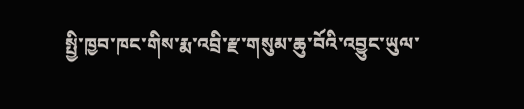སྤྱི་ཁྱབ་ཁང་གིས་རྨ་འབྲི་རྫ་གསུམ་ཆུ་བོའི་འབྱུང་ཡུལ་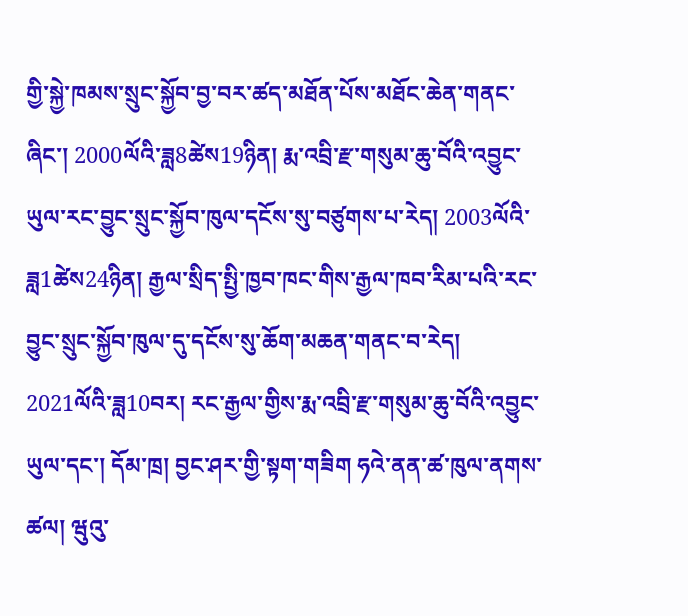གྱི་སྐྱེ་ཁམས་སྲུང་སྐྱོབ་བྱ་བར་ཚད་མཐོན་པོས་མཐོང་ཆེན་གནང་ཞིང་། 2000ལོའི་ཟླ8ཚེས19ཉིན། རྨ་འབྲི་རྫ་གསུམ་ཆུ་བོའི་འབྱུང་ཡུལ་རང་བྱུང་སྲུང་སྐྱོབ་ཁུལ་དངོས་སུ་བཙུགས་པ་རེད། 2003ལོའི་ཟླ1ཚེས24ཉིན། རྒྱལ་སྲིད་སྤྱི་ཁྱབ་ཁང་གིས་རྒྱལ་ཁབ་རིམ་པའི་རང་བྱུང་སྲུང་སྐྱོབ་ཁུལ་དུ་དངོས་སུ་ཆོག་མཆན་གནང་བ་རེད།
2021ལོའི་ཟླ10བར། རང་རྒྱལ་གྱིས་རྨ་འབྲི་རྫ་གསུམ་ཆུ་བོའི་འབྱུང་ཡུལ་དང་། དོམ་ཁྲ། བྱང་ཤར་གྱི་སྟག་གཟིག ཧའེ་ནན་ཚ་ཁུལ་ནགས་ཚལ། ཝུའུ་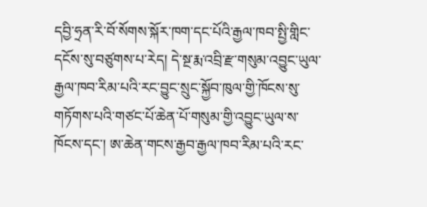དབྱི་ཧྲན་རི་བོ་སོགས་སྐོར་ཁག་དང་པོའི་རྒྱལ་ཁབ་སྤྱི་གླིང་དངོས་སུ་བཙུགས་པ་རེད། དེ་སྔ་རྨ་འབྲི་རྫ་གསུམ་འབྱུང་ཡུལ་རྒྱལ་ཁབ་རིམ་པའི་རང་བྱུང་སྲུང་སྐྱོབ་ཁུལ་གྱི་ཁོངས་སུ་གཏོགས་པའི་གཙང་པོ་ཆེན་པོ་གསུམ་གྱི་འབྱུང་ཡུལ་ས་ཁོངས་དང་། ཨ་ཆེན་གངས་རྒྱབ་རྒྱལ་ཁབ་རིམ་པའི་རང་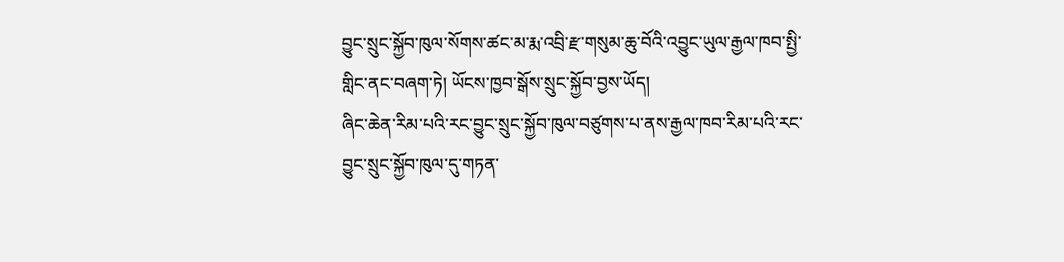བྱུང་སྲུང་སྐྱོབ་ཁུལ་སོགས་ཚང་མ་རྨ་འབྲི་རྫ་གསུམ་ཆུ་བོའི་འབྱུང་ཡུལ་རྒྱལ་ཁབ་སྤྱི་གླིང་ནང་བཞག་ཏེ། ཡོངས་ཁྱབ་སྒོས་སྲུང་སྐྱོབ་བྱས་ཡོད།
ཞིང་ཆེན་རིམ་པའི་རང་བྱུང་སྲུང་སྐྱོབ་ཁུལ་བཙུགས་པ་ནས་རྒྱལ་ཁབ་རིམ་པའི་རང་བྱུང་སྲུང་སྐྱོབ་ཁུལ་དུ་གཏན་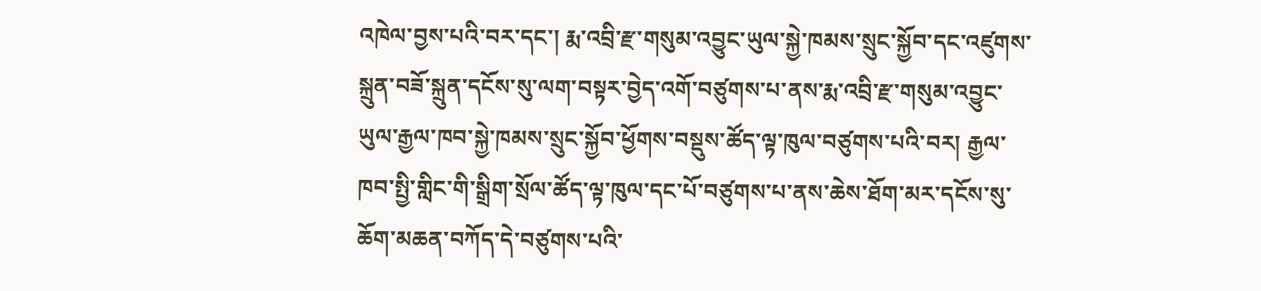འཁེལ་བྱས་པའི་བར་དང་། རྨ་འབྲི་རྫ་གསུམ་འབྱུང་ཡུལ་སྐྱེ་ཁམས་སྲུང་སྐྱོབ་དང་འཛུགས་སྐྲུན་བཟོ་སྐྲུན་དངོས་སུ་ལག་བསྟར་བྱེད་འགོ་བཙུགས་པ་ནས་རྨ་འབྲི་རྫ་གསུམ་འབྱུང་ཡུལ་རྒྱལ་ཁབ་སྐྱེ་ཁམས་སྲུང་སྐྱོབ་ཕྱོགས་བསྡུས་ཚོད་ལྟ་ཁུལ་བཙུགས་པའི་བར། རྒྱལ་ཁབ་སྤྱི་གླིང་གི་སྒྲིག་སྲོལ་ཚོད་ལྟ་ཁུལ་དང་པོ་བཙུགས་པ་ནས་ཆེས་ཐོག་མར་དངོས་སུ་ཆོག་མཆན་བཀོད་དེ་བཙུགས་པའི་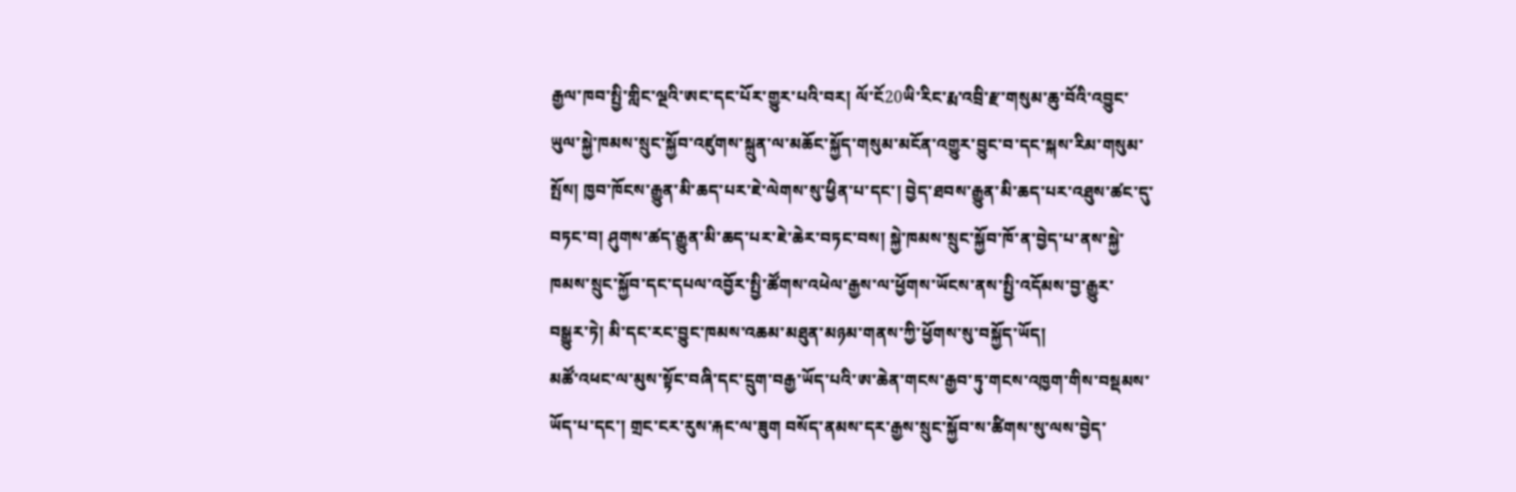རྒྱལ་ཁབ་སྤྱི་གླིང་ལྔའི་ཨང་དང་པོར་གྱུར་པའི་བར། ལོ་ངོ20ཡི་རིང་རྨ་འབྲི་རྫ་གསུམ་ཆུ་བོའི་འབྱུང་ཡུལ་སྐྱེ་ཁམས་སྲུང་སྐྱོབ་འཛུགས་སྐྲུན་ལ་མཆོང་སྐྱོད་གསུམ་མངོན་འགྱུར་བྱུང་བ་དང་སྐས་རིམ་གསུམ་སྤོས། ཁྱབ་ཁོངས་རྒྱུན་མི་ཆད་པར་ཇེ་ལེགས་སུ་ཕྱིན་པ་དང་། བྱེད་ཐབས་རྒྱུན་མི་ཆད་པར་འཐུས་ཚང་དུ་བཏང་བ། ཤུགས་ཚད་རྒྱུན་མི་ཆད་པར་ཇེ་ཆེར་བཏང་བས། སྐྱེ་ཁམས་སྲུང་སྐྱོབ་ཁོ་ན་བྱེད་པ་ནས་སྐྱེ་ཁམས་སྲུང་སྐྱོབ་དང་དཔལ་འབྱོར་སྤྱི་ཚོགས་འཕེལ་རྒྱས་ལ་ཕྱོགས་ཡོངས་ནས་སྤྱི་འདོམས་བྱ་རྒྱུར་བསྒྱུར་ཏེ། མི་དང་རང་བྱུང་ཁམས་འཆམ་མཐུན་མཉམ་གནས་ཀྱི་ཕྱོགས་སུ་བསྐྱོད་ཡོད།
མཚོ་འཕང་ལ་མུས་སྟོང་བཞི་དང་དྲུག་བརྒྱ་ཡོད་པའི་ཨ་ཆེན་གངས་རྒྱབ་ཏུ་གངས་འཁྱག་གིས་བསྡམས་ཡོད་པ་དང་། གྲང་ངར་རུས་རྐང་ལ་ཟུག བསོད་ནམས་དར་རྒྱས་སྲུང་སྐྱོབ་ས་ཚིགས་སུ་ལས་བྱེད་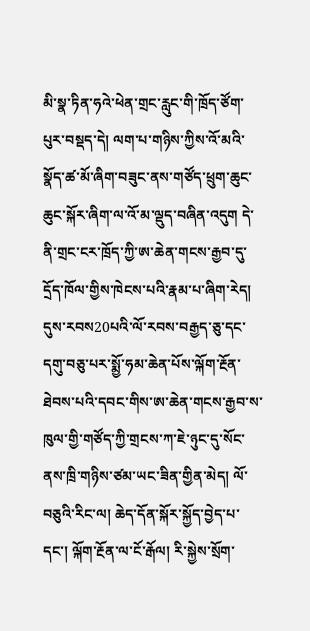མི་སྣ་ཏིན་ཧའེ་ཕེན་གྲང་རླུང་གི་ཁྲོད་ཙོག་པུར་བསྡད་དེ། ལག་པ་གཉིས་ཀྱིས་འོ་མའི་སྣོད་ཚ་མོ་ཞིག་བཟུང་ནས་གཙོད་ཕྲུག་ཆུང་ཆུང་སྐོར་ཞིག་ལ་འོ་མ་ལྡུད་བཞིན་འདུག དེ་ནི་གྲང་ངར་ཁྲོད་ཀྱི་ཨ་ཆེན་གངས་རྒྱབ་དུ་དྲོད་ཁོལ་གྱིས་ཁེངས་པའི་རྣམ་པ་ཞིག་རེད།
དུས་རབས20པའི་ལོ་རབས་བརྒྱད་ཅུ་དང་དགུ་བཅུ་པར་སྨྱོ་ཧམ་ཆེན་པོས་ལྐོག་རྔོན་ཐེབས་པའི་དབང་གིས་ཨ་ཆེན་གངས་རྒྱབ་ས་ཁུལ་གྱི་གཙོད་ཀྱི་གྲངས་ཀ་ཇེ་ཉུང་དུ་སོང་ནས་ཁྲི་གཉིས་ཙམ་ཡང་ཟིན་གྱིན་མེད། ལོ་བཅུའི་རིང་ལ། ཆེད་དོན་སྐོར་སྐྱོད་བྱེད་པ་དང་། ལྐོག་རྔོན་ལ་ངོ་རྒོལ། རི་སྐྱེས་སྲོག་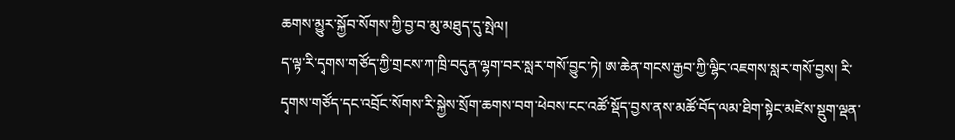ཆགས་མྱུར་སྐྱོབ་སོགས་ཀྱི་བྱ་བ་མུ་མཐུད་དུ་སྤེལ།
ད་ལྟ་རི་དྭགས་གཙོད་ཀྱི་གྲངས་ཀ་ཁྲི་བདུན་ལྷག་བར་སླར་གསོ་བྱུང་ཏེ། ཨ་ཆེན་གངས་རྒྱབ་ཀྱི་ལྷིང་འཇགས་སླར་གསོ་བྱས། རི་དྭགས་གཙོད་དང་འབྲོང་སོགས་རི་སྐྱེས་སྲོག་ཆགས་བག་ཕེབས་ངང་འཚོ་སྡོད་བྱས་ནས་མཚོ་བོད་ལམ་ཐིག་སྟེང་མཛེས་སྡུག་ལྡན་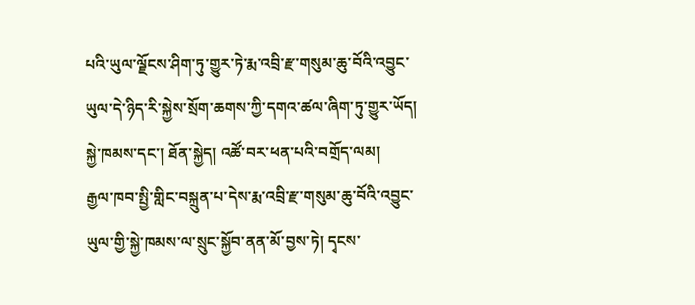པའི་ཡུལ་ལྗོངས་ཤིག་ཏུ་གྱུར་ཏེ་རྨ་འབྲི་རྫ་གསུམ་ཆུ་བོའི་འབྱུང་ཡུལ་དེ་ཉིད་རི་སྐྱེས་སྲོག་ཆགས་ཀྱི་དགའ་ཚལ་ཞིག་ཏུ་གྱུར་ཡོད།
སྐྱེ་ཁམས་དང་། ཐོན་སྐྱེད། འཚོ་བར་ཕན་པའི་བགྲོད་ལམ།
རྒྱལ་ཁབ་སྤྱི་གླིང་བསྐྲུན་པ་དེས་རྨ་འབྲི་རྫ་གསུམ་ཆུ་བོའི་འབྱུང་ཡུལ་གྱི་སྐྱེ་ཁམས་ལ་སྲུང་སྐྱོབ་ནན་མོ་བྱས་ཏེ། དྭངས་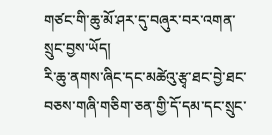གཙང་གི་ཆུ་མོ་ཤར་དུ་བཞུར་བར་འགན་སྲུང་བྱས་ཡོད།
རི་ཆུ་ནགས་ཞིང་དང་མཚེའུ་རྩྭ་ཐང་བྱེ་ཐང་བཅས་གཞི་གཅིག་ཅན་གྱི་དོ་དམ་དང་སྲུང་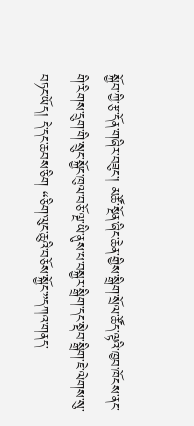སྐྱོབ་ཀྱི་རྩ་དོན་གཞིར་བཟུང་། མཚོ་སྔོན་ཞིང་ཆེན་གྱིས་སྒྲིག་སྲོལ་ཚོད་ལྟའི་ཁྱབ་ཁོངས་ནང་གི་རིགས་དྲུག་གི་སྲུང་སྐྱོང་ཁུལ་བཅོ་ལྔ་ཡི་ནུས་པ་བསྐྱར་སྒྲིག་དང་སྡེབ་སྒྲིག་ཇེ་ལེགས་སུ་བཏང་ཡོད། དེ་དང་ཆབས་ཅིག “ཅིག་ལུང་ཆུའི་བཅོས་སྐྱོང་”དཀའ་གནད་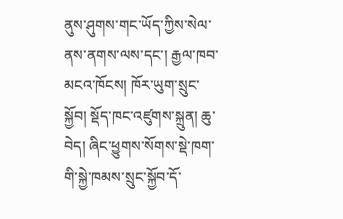ནུས་ཤུགས་གང་ཡོད་ཀྱིས་སེལ་ནས་ནགས་ལས་དང་། རྒྱལ་ཁབ་མངའ་ཁོངས། ཁོར་ཡུག་སྲུང་སྐྱོབ། སྡོད་ཁང་འཛུགས་སྐྲུན། ཆུ་བེད། ཞིང་ཕྱུགས་སོགས་སྡེ་ཁག་གི་སྐྱེ་ཁམས་སྲུང་སྐྱོབ་དོ་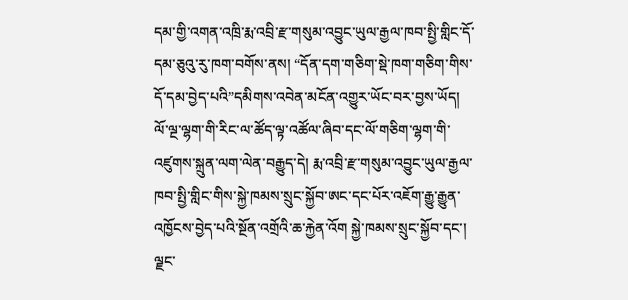དམ་གྱི་འགན་འཁྲི་རྨ་འབྲི་རྫ་གསུམ་འབྱུང་ཡུལ་རྒྱལ་ཁབ་སྤྱི་གླིང་དོ་དམ་ཅུའུ་རུ་ཁག་བགོས་ནས། “དོན་དག་གཅིག་སྡེ་ཁག་གཅིག་གིས་དོ་དམ་བྱེད་པའི”དམིགས་འབེན་མངོན་འགྱུར་ཡོང་བར་བྱས་ཡོད།
ལོ་ལྔ་ལྷག་གི་རིང་ལ་ཚོད་ལྟ་འཚོལ་ཞིབ་དང་ལོ་གཅིག་ལྷག་གི་འཛུགས་སྐྲུན་ལག་ལེན་བརྒྱུད་དེ། རྨ་འབྲི་རྫ་གསུམ་འབྱུང་ཡུལ་རྒྱལ་ཁབ་སྤྱི་གླིང་གིས་སྐྱེ་ཁམས་སྲུང་སྐྱོབ་ཨང་དང་པོར་འཇོག་རྒྱུ་རྒྱུན་འཁྱོངས་བྱེད་པའི་སྔོན་འགྲོའི་ཆ་རྐྱེན་འོག སྐྱེ་ཁམས་སྲུང་སྐྱོབ་དང་། ལྗང་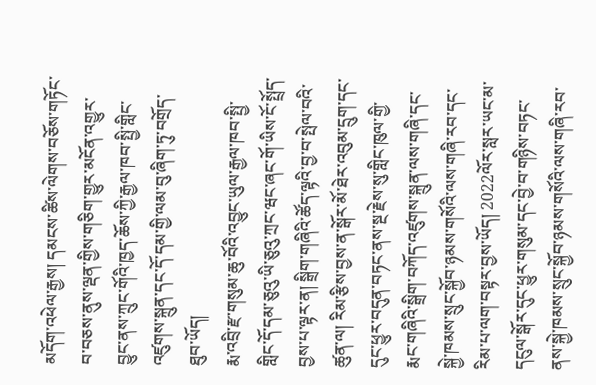མདོག་འཕེལ་རྒྱས། དམངས་ཚིས་ལེགས་བཅོས་གཏོང་བ་བཅས་ནུས་ལྡན་གྱིས་གཅིག་གྱུར་མངོན་འགྱུར་བྱུང་ནས་ཀྲུང་གོའི་ཁྱད་ཆོས་ཀྱི་རྒྱལ་ཁབ་སྤྱི་གླིང་འཛུགས་སྐྲུན་དང་དོ་དམ་གྱི་ལམ་བུ་ཞིག་ཏུ་བགྲོད་ཐུབ་ཡོད།
རྨ་འབྲི་རྫ་གསུམ་ཆུ་བོའི་འབྱུང་ཡུལ་རྒྱལ་ཁབ་སྤྱི་གླིང་དོ་དམ་ཅུའུ་ཡི་ཅུའུ་ཀྲང་ཝང་ཞང་གོ་ཡིས་ངོ་སྤྲོད་བྱས་པ་ལྟར་ན། སྒྲིག་གཞིའི་ཚོད་ལྟའི་བྱ་བ་སྤེལ་བའི་ཚུན་ལ། རིམ་རྩིས་བྱས་ན་སྒོར་མོ་ཐེར་འབུམ་དྲུག་དང་དུང་ཕྱུར་བདུན་བཏང་ནས་སྔ་རྗེས་སུ་གླིང་ཁུལ་གྱི་རྨང་གཞིའི་སྒྲིག་བཀོད་འཛུགས་སྐྲུན་ལས་གཞི་དང་སྐྱེ་ཁམས་སྲུང་སྐྱོབ་ཉམས་གསོའི་ལས་གཞི་རབ་དང་རིམ་པ་ལག་བསྟར་བྱས་ཡོད། 2022ལོར་སླར་ཡང་མ་དངུལ་སྒོར་དུང་ཕྱུར་གསུམ་དང་བྱེ་བ་གཉིས་བཏང་ནས་སྐྱེ་ཁམས་སྲུང་སྐྱོབ་ཉམས་གསོའི་ལས་གཞི་རབ་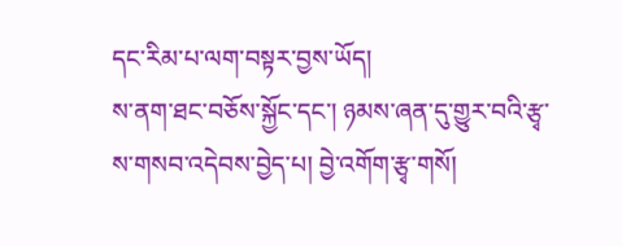དང་རིམ་པ་ལག་བསྟར་བྱས་ཡོད།
ས་ནག་ཐང་བཅོས་སྐྱོང་དང་། ཉམས་ཞན་དུ་གྱུར་བའི་རྩྭ་ས་གསབ་འདེབས་བྱེད་པ། བྱེ་འགོག་རྩྭ་གསོ།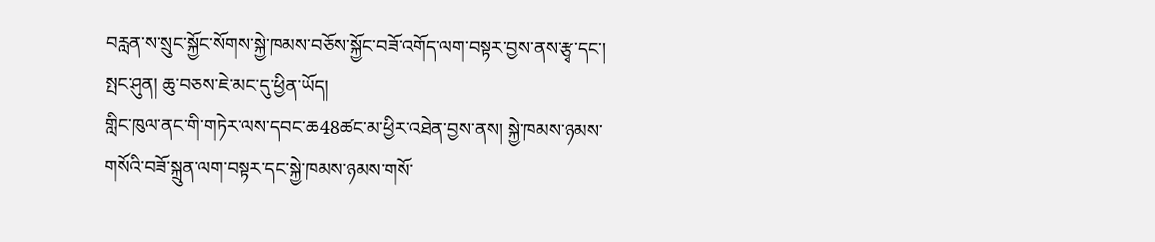བརླན་ས་སྲུང་སྐྱོང་སོགས་སྐྱེ་ཁམས་བཅོས་སྐྱོང་བཟོ་འགོད་ལག་བསྟར་བྱས་ནས་རྩྭ་དང་། སྤང་ཤུན། ཆུ་བཅས་ཇེ་མང་དུ་ཕྱིན་ཡོད།
གླིང་ཁུལ་ནང་གི་གཏེར་ལས་དབང་ཆ48ཚང་མ་ཕྱིར་འཐེན་བྱས་ནས། སྐྱེ་ཁམས་ཉམས་གསོའི་བཟོ་སྐྲུན་ལག་བསྟར་དང་སྐྱེ་ཁམས་ཉམས་གསོ་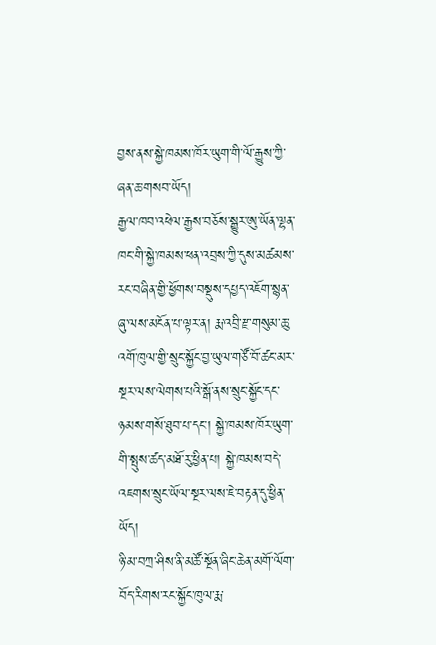བྱས་ནས་སྐྱེ་ཁམས་ཁོར་ཡུག་གི་ལོ་རྒྱུས་ཀྱི་ཞན་ཆ་གསབ་ཡོད།
རྒྱལ་ཁབ་འཕེལ་རྒྱས་བཅོས་སྒྱུར་ཨུ་ཡོན་ལྷན་ཁང་གི་སྐྱེ་ཁམས་ཕན་འབྲས་ཀྱི་དུས་མཚམས་རང་བཞིན་གྱི་ཕྱོགས་བསྡུས་དཔྱད་འཇོག་སྙན་ཞུ་ལས་མངོན་པ་ལྟར་ན། རྨ་འབྲི་རྫ་གསུམ་ཆུ་འགོ་ཁུལ་གྱི་སྲུང་སྐྱོང་བྱ་ཡུལ་གཙོ་བོ་ཚང་མར་སྔར་ལས་ལེགས་པའི་སྒོ་ནས་སྲུང་སྐྱོང་དང་ཉམས་གསོ་ཐུབ་པ་དང་། སྐྱེ་ཁམས་ཁོར་ཡུག་གི་སྤུས་ཚད་མཐོ་རུ་ཕྱིན་པ། སྐྱེ་ཁམས་བདེ་འཇགས་སྲུང་ཡོལ་སྔར་ལས་ཇེ་བརྟན་དུ་ཕྱིན་ཡོད།
ཉི་མ་བཀྲ་ཤིས་ནི་མཚོ་སྔོན་ཞིང་ཆེན་མགོ་ལོག་བོད་རིགས་རང་སྐྱོང་ཁུལ་རྨ་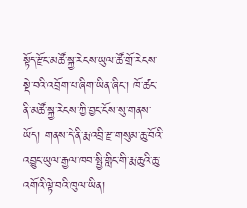སྟོད་རྫོང་མཚོ་སྐྱ་རེངས་ཡུལ་ཚོ་གྲོ་རེངས་སྡེ་བའི་འབྲོག་པ་ཞིག་ཡིན་ཞིང་། ཁོ་ཚང་ནི་མཚོ་སྐྱ་རེངས་ཀྱི་བྱང་ངོས་སུ་གནས་ཡོད། གནས་དེ་ནི་རྨ་འབྲི་རྫ་གསུམ་ཆུ་བོའི་འབྱུང་ཡུལ་རྒྱལ་ཁབ་སྤྱི་གླིང་གི་རྨ་ཆུའི་ཆུ་འགོའི་ལྟེ་བའི་ཁུལ་ཡིན།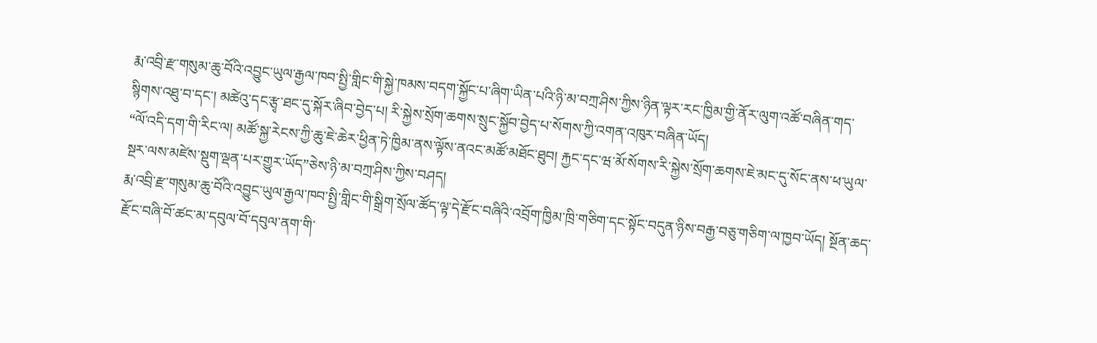རྨ་འབྲི་རྫ་གསུམ་ཆུ་བོའི་འབྱུང་ཡུལ་རྒྱལ་ཁབ་སྤྱི་གླིང་གི་སྐྱེ་ཁམས་བདག་སྐྱོང་པ་ཞིག་ཡིན་པའི་ཉི་མ་བཀྲ་ཤིས་ཀྱིས་ཉིན་ལྟར་རང་ཁྱིམ་གྱི་ནོར་ལུག་འཚོ་བཞིན་གད་སྙིགས་འཐུ་བ་དང་། མཚེའུ་དང་རྩྭ་ཐང་དུ་སྐོར་ཞིབ་བྱེད་པ། རི་སྐྱེས་སྲོག་ཆགས་སྲུང་སྐྱོབ་བྱེད་པ་སོགས་ཀྱི་འགན་འཁུར་བཞིན་ཡོད།
“ལོ་འདི་དག་གི་རིང་ལ། མཚོ་སྐྱ་རེངས་ཀྱི་ཆུ་ཇེ་ཆེར་ཕྱིན་ཏེ་ཁྱིམ་ནས་ལྟོས་ནའང་མཚོ་མཐོང་ཐུབ། རྐྱང་དང་ཝ་མོ་སོགས་རི་སྐྱེས་སྲོག་ཆགས་ཇེ་མང་དུ་སོང་ནས་ཕ་ཡུལ་སྔར་ལས་མཛེས་སྡུག་ལྡན་པར་གྱུར་ཡོད”ཅེས་ཉི་མ་བཀྲ་ཤིས་ཀྱིས་བཤད།
རྨ་འབྲི་རྫ་གསུམ་ཆུ་བོའི་འབྱུང་ཡུལ་རྒྱལ་ཁབ་སྤྱི་གླིང་གི་སྒྲིག་སྲོལ་ཚོད་ལྟ་དེ་རྫོང་བཞིའི་འབྲོག་ཁྱིམ་ཁྲི་གཅིག་དང་སྟོང་བདུན་ཉིས་བརྒྱ་བཅུ་གཅིག་ལ་ཁྱབ་ཡོད། སྔོན་ཆད་རྫོང་བཞི་བོ་ཚང་མ་དབུལ་བོ་དབུལ་ནག་གི་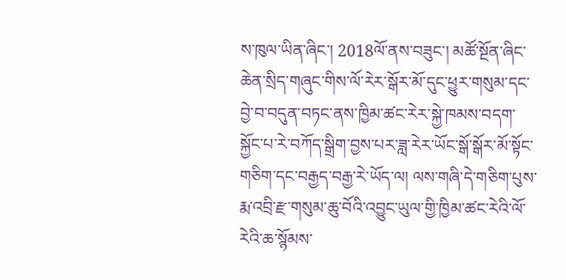ས་ཁུལ་ཡིན་ཞིང་། 2018ལོ་ནས་བཟུང་། མཚོ་སྔོན་ཞིང་ཆེན་སྲིད་གཞུང་གིས་ལོ་རེར་སྒོར་མོ་དུང་ཕྱུར་གསུམ་དང་བྱེ་བ་བདུན་བཏང་ནས་ཁྱིམ་ཚང་རེར་སྐྱེ་ཁམས་བདག་སྐྱོང་པ་རེ་བཀོད་སྒྲིག་བྱས་པར་ཟླ་རེར་ཡོང་སྒོ་སྒོར་མོ་སྟོང་གཅིག་དང་བརྒྱད་བརྒྱ་རེ་ཡོད་ལ། ལས་གཞི་དེ་གཅིག་པུས་རྨ་འབྲི་རྫ་གསུམ་ཆུ་བོའི་འབྱུང་ཡུལ་གྱི་ཁྱིམ་ཚང་རེའི་ལོ་རེའི་ཆ་སྙོམས་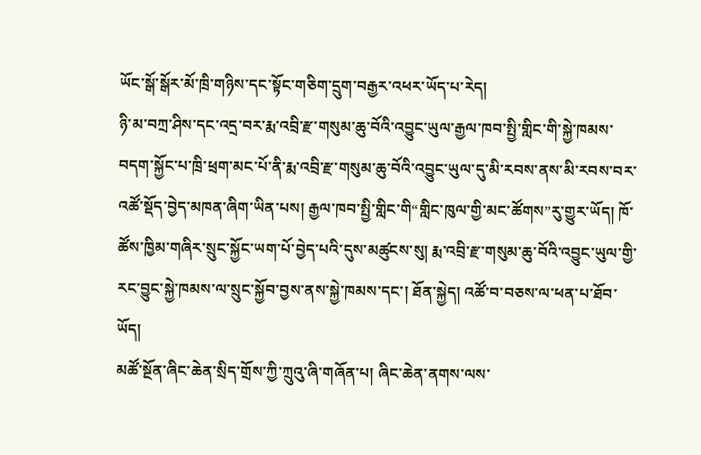ཡོང་སྒོ་སྒོར་མོ་ཁྲི་གཉིས་དང་སྟོང་གཅིག་དྲུག་བརྒྱར་འཕར་ཡོད་པ་རེད།
ཉི་མ་བཀྲ་ཤིས་དང་འདྲ་བར་རྨ་འབྲི་རྫ་གསུམ་ཆུ་བོའི་འབྱུང་ཡུལ་རྒྱལ་ཁབ་སྤྱི་གླིང་གི་སྐྱེ་ཁམས་བདག་སྐྱོང་པ་ཁྲི་ཕྲག་མང་པོ་ནི་རྨ་འབྲི་རྫ་གསུམ་ཆུ་བོའི་འབྱུང་ཡུལ་དུ་མི་རབས་ནས་མི་རབས་བར་འཚོ་སྡོད་བྱེད་མཁན་ཞིག་ཡིན་པས། རྒྱལ་ཁབ་སྤྱི་གླིང་གི“གླིང་ཁུལ་གྱི་མང་ཚོགས”རུ་གྱུར་ཡོད། ཁོ་ཚོས་ཁྱིམ་གཞིར་སྲུང་སྐྱོང་ཡག་པོ་བྱེད་པའི་དུས་མཚུངས་སུ། རྨ་འབྲི་རྫ་གསུམ་ཆུ་བོའི་འབྱུང་ཡུལ་གྱི་རང་བྱུང་སྐྱེ་ཁམས་ལ་སྲུང་སྐྱོབ་བྱས་ནས་སྐྱེ་ཁམས་དང་། ཐོན་སྐྱེད། འཚོ་བ་བཅས་ལ་ཕན་པ་ཐོབ་ཡོད།
མཚོ་སྔོན་ཞིང་ཆེན་སྲིད་གྲོས་ཀྱི་ཀྲུའུ་ཞི་གཞོན་པ། ཞིང་ཆེན་ནགས་ལས་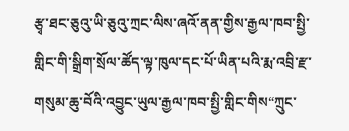རྩྭ་ཐང་ཅུའུ་ཡི་ཅུའུ་ཀྲང་ལིས་ཞའོ་ནན་གྱིས་རྒྱལ་ཁབ་སྤྱི་གླིང་གི་སྒྲིག་སྲོལ་ཚོད་ལྟ་ཁུལ་དང་པོ་ཡིན་པའི་རྨ་འབྲི་རྫ་གསུམ་ཆུ་བོའི་འབྱུང་ཡུལ་རྒྱལ་ཁབ་སྤྱི་གླིང་གིས“ཀྲུང་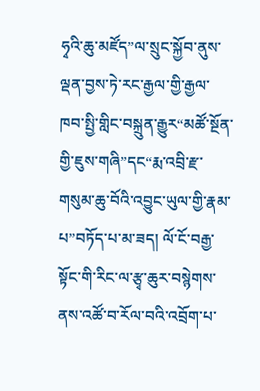ཧྭའི་ཆུ་མཛོད”ལ་སྲུང་སྐྱོབ་ནུས་ལྡན་བྱས་ཏེ་རང་རྒྱལ་གྱི་རྒྱལ་ཁབ་སྤྱི་གླིང་བསྐྲུན་རྒྱུར“མཚོ་སྔོན་གྱི་ཇུས་གཞི”དང“རྨ་འབྲི་རྫ་གསུམ་ཆུ་བོའི་འབྱུང་ཡུལ་གྱི་རྣམ་པ”བཏོད་པ་མ་ཟད། ལོ་ངོ་བརྒྱ་སྟོང་གི་རིང་ལ་རྩྭ་ཆུར་བསྙེགས་ནས་འཚོ་བ་རོལ་བའི་འབྲོག་པ་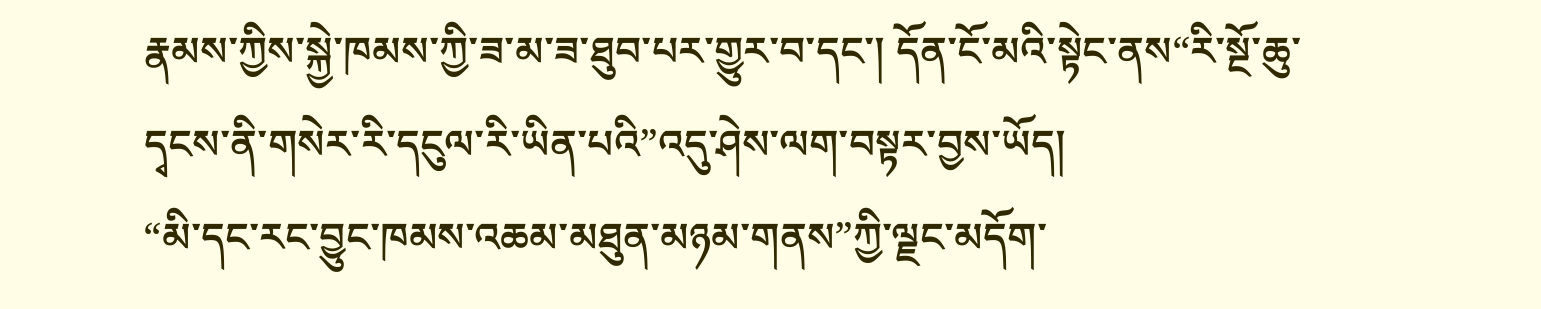རྣམས་ཀྱིས་སྐྱེ་ཁམས་ཀྱི་ཟ་མ་ཟ་ཐུབ་པར་གྱུར་བ་དང་། དོན་ངོ་མའི་སྟེང་ནས“རི་སྔོ་ཆུ་དྭངས་ནི་གསེར་རི་དངུལ་རི་ཡིན་པའི”འདུ་ཤེས་ལག་བསྟར་བྱས་ཡོད།
“མི་དང་རང་བྱུང་ཁམས་འཆམ་མཐུན་མཉམ་གནས”ཀྱི་ལྗང་མདོག་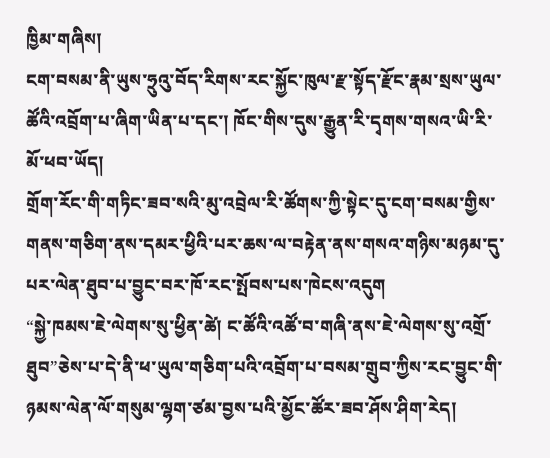ཁྱིམ་གཞིས།
ངག་བསམ་ནི་ཡུས་ཧྲུའུ་བོད་རིགས་རང་སྐྱོང་ཁུལ་རྫ་སྟོད་རྫོང་རྣམ་སྲས་ཡུལ་ཚོའི་འབྲོག་པ་ཞིག་ཡིན་པ་དང་། ཁོང་གིས་དུས་རྒྱུན་རི་དྭགས་གསའ་ཡི་རི་མོ་ཕབ་ཡོད།
གྲོག་རོང་གི་གཏིང་ཟབ་སའི་མུ་འབྲེལ་རི་ཚོགས་ཀྱི་སྟེང་དུ་ངག་བསམ་གྱིས་གནས་གཅིག་ནས་དམར་ཕྱིའི་པར་ཆས་ལ་བརྟེན་ནས་གསའ་གཉིས་མཉམ་དུ་པར་ལེན་ཐུབ་པ་བྱུང་བར་ཁོ་རང་སྤོབས་པས་ཁེངས་འདུག
“སྐྱེ་ཁམས་ཇེ་ལེགས་སུ་ཕྱིན་ཚེ། ང་ཚོའི་འཚོ་བ་གཞི་ནས་ཇེ་ལེགས་སུ་འགྲོ་ཐུབ”ཅེས་པ་དེ་ནི་ཕ་ཡུལ་གཅིག་པའི་འབྲོག་པ་བསམ་གྲུབ་ཀྱིས་རང་བྱུང་གི་ཉམས་ལེན་ལོ་གསུམ་ལྷག་ཙམ་བྱས་པའི་མྱོང་ཚོར་ཟབ་ཤོས་ཤིག་རེད།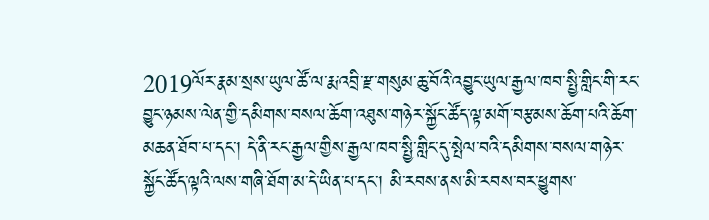2019ལོར་རྣམ་སྲས་ཡུལ་ཚོ་ལ་རྨ་འབྲི་རྫ་གསུམ་ཆུ་བོའི་འབྱུང་ཡུལ་རྒྱལ་ཁབ་སྤྱི་གླིང་གི་རང་བྱུང་ཉམས་ལེན་གྱི་དམིགས་བསལ་ཆོག་འཐུས་གཉེར་སྐྱོང་ཚོད་ལྟ་མགོ་བརྩམས་ཆོག་པའི་ཆོག་མཆན་ཐོབ་པ་དང་། དེ་ནི་རང་རྒྱལ་གྱིས་རྒྱལ་ཁབ་སྤྱི་གླིང་དུ་སྤེལ་བའི་དམིགས་བསལ་གཉེར་སྐྱོང་ཚོད་ལྟའི་ལས་གཞི་ཐོག་མ་དེ་ཡིན་པ་དང་། མི་རབས་ནས་མི་རབས་བར་ཕྱུགས་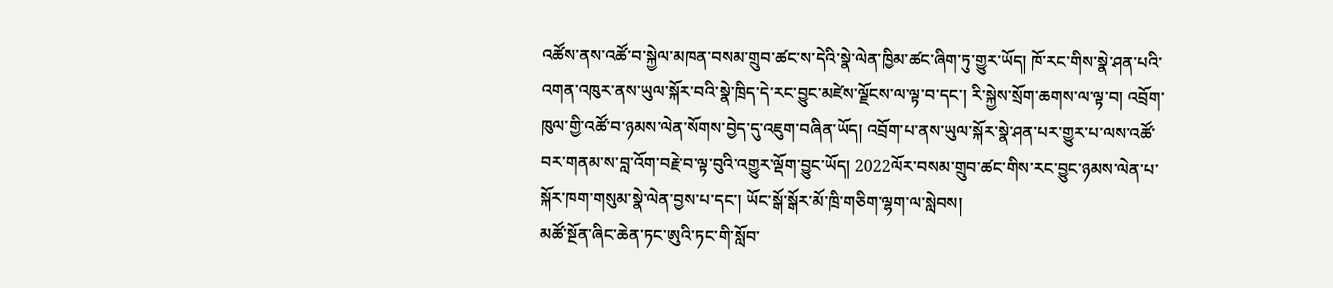འཚོས་ནས་འཚོ་བ་སྐྱེལ་མཁན་བསམ་གྲུབ་ཚང་ས་དེའི་སྣེ་ལེན་ཁྱིམ་ཚང་ཞིག་ཏུ་གྱུར་ཡོད། ཁོ་རང་གིས་སྣེ་ཤན་པའི་འགན་འཁུར་ནས་ཡུལ་སྐོར་བའི་སྣེ་ཁྲིད་དེ་རང་བྱུང་མཛེས་ལྗོངས་ལ་ལྟ་བ་དང་། རི་སྐྱེས་སྲོག་ཆགས་ལ་ལྟ་བ། འབྲོག་ཁུལ་གྱི་འཚོ་བ་ཉམས་ལེན་སོགས་བྱེད་དུ་འཇུག་བཞིན་ཡོད། འབྲོག་པ་ནས་ཡུལ་སྐོར་སྣེ་ཤན་པར་གྱུར་པ་ལས་འཚོ་བར་གནམ་ས་བླ་འོག་བརྗེ་བ་ལྟ་བུའི་འགྱུར་ལྡོག་བྱུང་ཡོད། 2022ལོར་བསམ་གྲུབ་ཚང་གིས་རང་བྱུང་ཉམས་ལེན་པ་སྐོར་ཁག་གསུམ་སྣེ་ལེན་བྱས་པ་དང་། ཡོང་སྒོ་སྒོར་མོ་ཁྲི་གཅིག་ལྷག་ལ་སླེབས།
མཚོ་སྔོན་ཞིང་ཆེན་ཏང་ཨུའི་ཏང་གི་སློབ་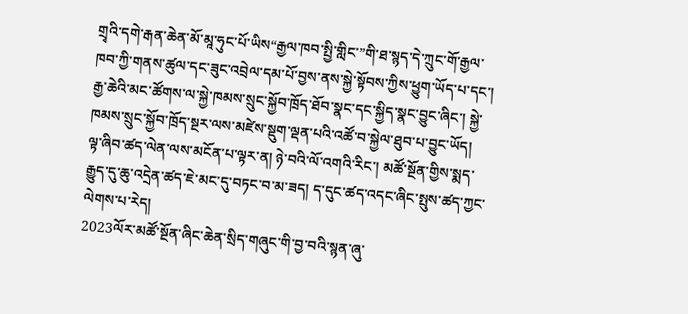གྲྭའི་དགེ་རྒན་ཆེན་མོ་མཱ་ཧུང་པོ་ཡིས“རྒྱལ་ཁབ་སྤྱི་གླིང་”གི་ཐ་སྙད་དེ་ཀྲུང་གོ་རྒྱལ་ཁབ་ཀྱི་གནས་ཚུལ་དང་ཟུང་འབྲེལ་དམ་པོ་བྱས་ནས་སྐྱེ་སྟོབས་ཀྱིས་ཕྱུག་ཡོད་པ་དང་།  རྒྱ་ཆེའི་མང་ཚོགས་ལ་སྐྱེ་ཁམས་སྲུང་སྐྱོབ་ཁྲོད་ཐོབ་སྣང་དང་སྐྱིད་སྣང་བྱུང་ཞིང་། སྐྱེ་ཁམས་སྲུང་སྐྱོབ་ཁྲོད་སྔར་ལས་མཛེས་སྡུག་ལྡན་པའི་འཚོ་བ་སྐྱེལ་ཐུབ་པ་བྱུང་ཡོད།
ལྟ་ཞིབ་ཚད་ལེན་ལས་མངོན་པ་ལྟར་ན། ཉེ་བའི་ལོ་འགའི་རིང་། མཚོ་སྔོན་གྱིས་སྨད་རྒྱུད་དུ་ཆུ་འདྲེན་ཚད་ཇེ་མང་དུ་བཏང་བ་མ་ཟད། ད་དུང་ཚད་འདང་ཞིང་སྤུས་ཚད་ཀྱང་ལེགས་པ་རེད།
2023ལོར་མཚོ་སྔོན་ཞིང་ཆེན་སྲིད་གཞུང་གི་བྱ་བའི་སྙན་ཞུ་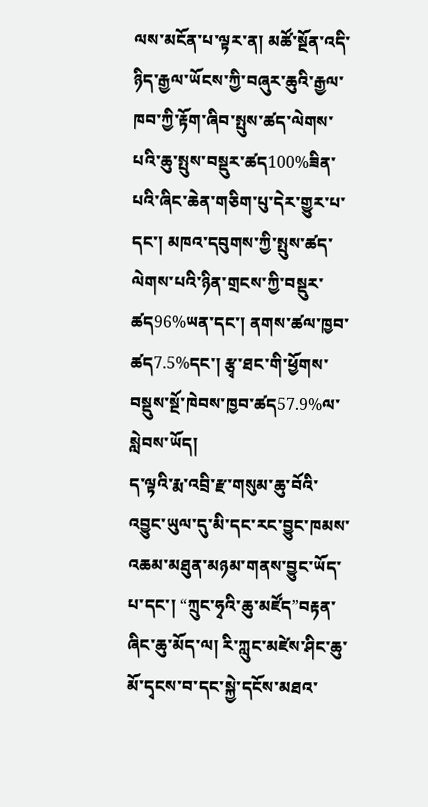ལས་མངོན་པ་ལྟར་ན། མཚོ་སྔོན་འདི་ཉིད་རྒྱལ་ཡོངས་ཀྱི་བཞུར་ཆུའི་རྒྱལ་ཁབ་ཀྱི་རྟོག་ཞིབ་སྤུས་ཚད་ལེགས་པའི་ཆུ་སྤུས་བསྡུར་ཚད100%ཟིན་པའི་ཞིང་ཆེན་གཅིག་པུ་དེར་གྱུར་པ་དང་། མཁའ་དབུགས་ཀྱི་སྤུས་ཚད་ལེགས་པའི་ཉིན་གྲངས་ཀྱི་བསྡུར་ཚད96%ཡན་དང་། ནགས་ཚལ་ཁྱབ་ཚད7.5%དང་། རྩྭ་ཐང་གི་ཕྱོགས་བསྡུས་སྔོ་ཁེབས་ཁྱབ་ཚད57.9%ལ་སླེབས་ཡོད།
ད་ལྟའི་རྨ་འབྲི་རྫ་གསུམ་ཆུ་བོའི་འབྱུང་ཡུལ་དུ་མི་དང་རང་བྱུང་ཁམས་འཆམ་མཐུན་མཉམ་གནས་བྱུང་ཡོད་པ་དང་། “ཀྲུང་ཧྭའི་ཆུ་མཛོད”བརྟན་ཞིང་ཆུ་མོད་ལ། རི་ཀླུང་མཛེས་ཤིང་ཆུ་མོ་དྭངས་བ་དང་སྐྱེ་དངོས་མཐའ་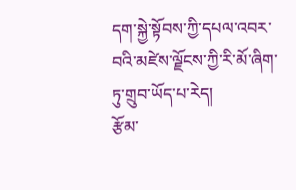དག་སྐྱེ་སྟོབས་ཀྱི་དཔལ་འབར་བའི་མཛེས་ལྗོངས་ཀྱི་རི་མོ་ཞིག་ཏུ་གྲུབ་ཡོད་པ་རེད།
རྩོམ་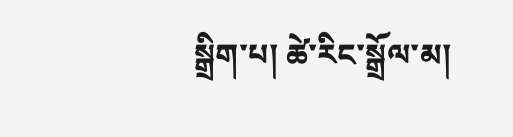སྒྲིག་པ། ཚེ་རིང་སྒྲོལ་མ།